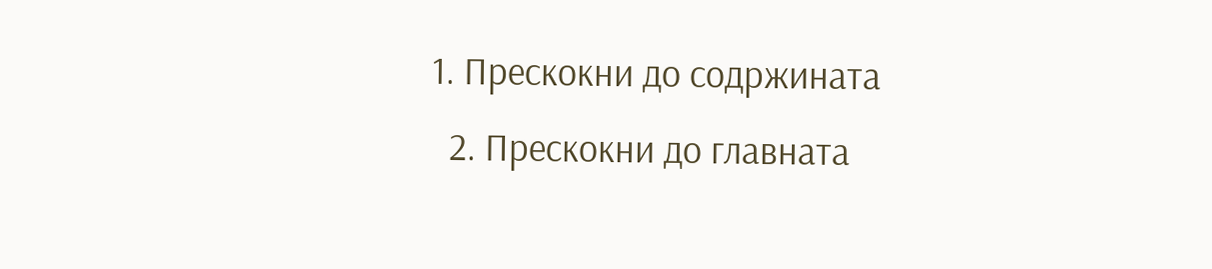1. Прескокни до содржината
  2. Прескокни до главната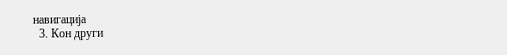навигација
  3. Кон други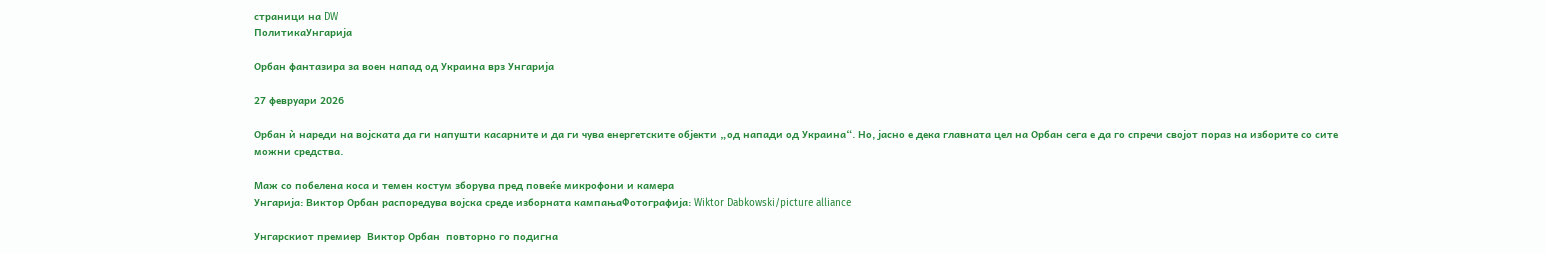страници на DW
ПолитикаУнгарија

Орбан фантазира за воен напад од Украина врз Унгарија

27 февруари 2026

Орбан ѝ нареди на војската да ги напушти касарните и да ги чува енергетските објекти „од напади од Украина“. Но, јасно е дека главната цел на Орбан сега е да го спречи својот пораз на изборите со сите можни средства.

Маж со побелена коса и темен костум зборува пред повеќе микрофони и камера
Унгарија: Виктор Орбан распоредува војска среде изборната кампањаФотографија: Wiktor Dabkowski/picture alliance

Унгарскиот премиер  Виктор Орбан  повторно го подигна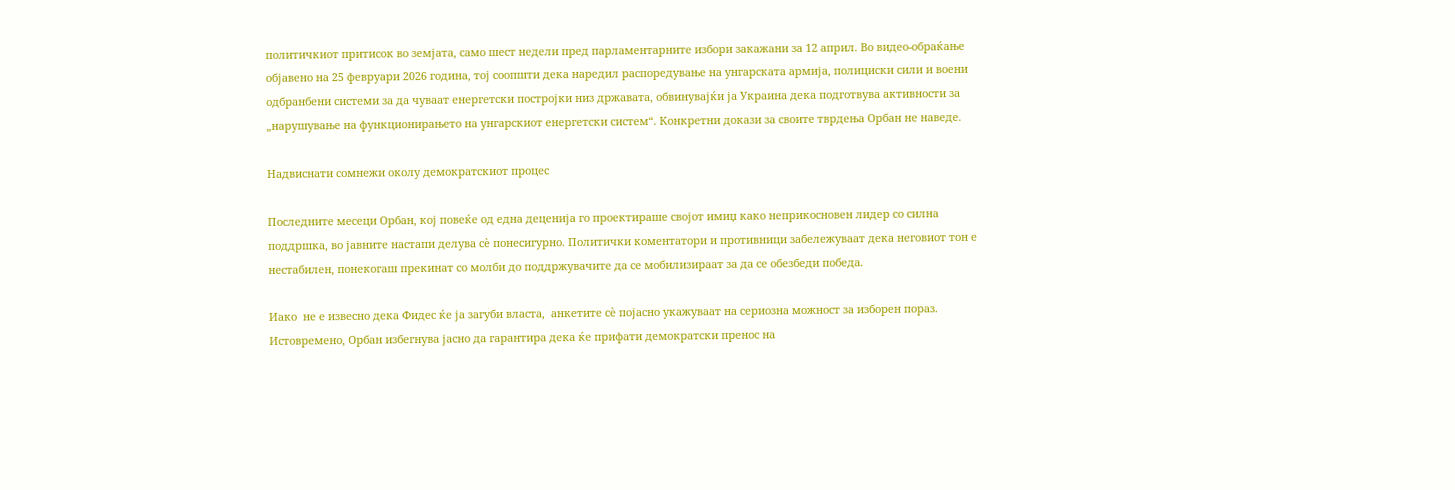политичкиот притисок во земјата, само шест недели пред парламентарните избори закажани за 12 април. Во видео-обраќање објавено на 25 февруари 2026 година, тој соопшти дека наредил распоредување на унгарската армија, полициски сили и воени одбранбени системи за да чуваат енергетски постројки низ државата, обвинувајќи ја Украина дека подготвува активности за „нарушување на функционирањето на унгарскиот енергетски систем“. Конкретни докази за своите тврдења Орбан не наведе.

Надвиснати сомнежи околу демократскиот процес

Последните месеци Орбан, кој повеќе од една деценија го проектираше својот имиџ како неприкосновен лидер со силна поддршка, во јавните настапи делува сè понесигурно. Политички коментатори и противници забележуваат дека неговиот тон е нестабилен, понекогаш прекинат со молби до поддржувачите да се мобилизираат за да се обезбеди победа.

Иако  не е извесно дека Фидес ќе ја загуби власта,  анкетите сѐ појасно укажуваат на сериозна можност за изборен пораз. Истовремено, Орбан избегнува јасно да гарантира дека ќе прифати демократски пренос на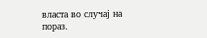власта во случај на пораз.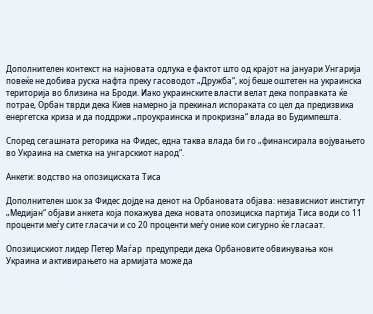Дополнителен контекст на најновата одлука е фактот што од крајот на јануари Унгарија повеќе не добива руска нафта преку гасоводот „Дружба“, кој беше оштетен на украинска територија во близина на Броди. Иако украинските власти велат дека поправката ќе потрае, Орбан тврди дека Киев намерно ја прекинал испораката со цел да предизвика енергетска криза и да поддржи „проукраинска и прокризна“ влада во Будимпешта.

Според сегашната реторика на Фидес, една таква влада би го „финансирала војувањето во Украина на сметка на унгарскиот народ“.

Анкети: водство на опозициската Тиса

Дополнителен шок за Фидес дојде на денот на Орбановата објава: независниот институт „Медијан“ објави анкета која покажува дека новата опозициска партија Тиса води со 11 проценти меѓу сите гласачи и со 20 проценти меѓу оние кои сигурно ќе гласаат.

Опозицискиот лидер Петер Маѓар  предупреди дека Орбановите обвинувања кон Украина и активирањето на армијата може да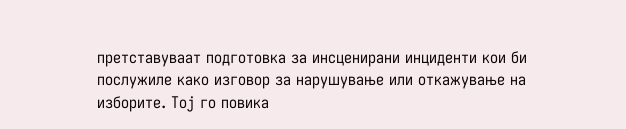претставуваат подготовка за инсценирани инциденти кои би послужиле како изговор за нарушување или откажување на изборите. Тој го повика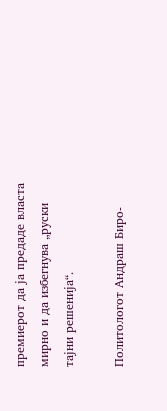премиерот да ја предаде власта мирно и да избегнува „руски тајни решенија“.

Политологот Андраш Биро-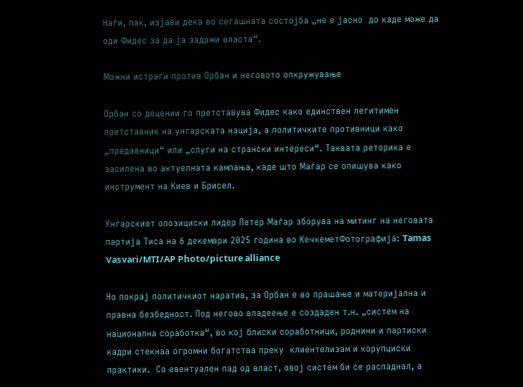Наѓи, пак, изјави дека во сегашната состојба „не е јасно  до каде може да оди Фидес за да ја задржи власта“.

Можни истраги против Орбан и неговото опкружување

Орбан со децении го претставува Фидес како единствен легитимен претставник на унгарската нација, а политичките противници како „предавници“ или „слуги на странски интереси“. Таквата реторика е засилена во актуелната кампања, каде што Маѓар се опишува како инструмент на Киев и Брисел.

Унгарскиот опозициски лидер Петер Маѓар зборува на митинг на неговата партија Тиса на 6 декември 2025 година во КечкеметФотографија: Tamas Vasvari/MTI/AP Photo/picture alliance

Но покрај политичкиот наратив, за Орбан е во прашање и материјална и правна безбедност. Под негово владеење е создаден т.н. „систем на национална соработка“, во кој блиски соработници, роднини и партиски кадри стекнаа огромни богатства преку  клиентелизам и корупциски практики.  Со евентуален пад од власт, овој систем би се распаднал, а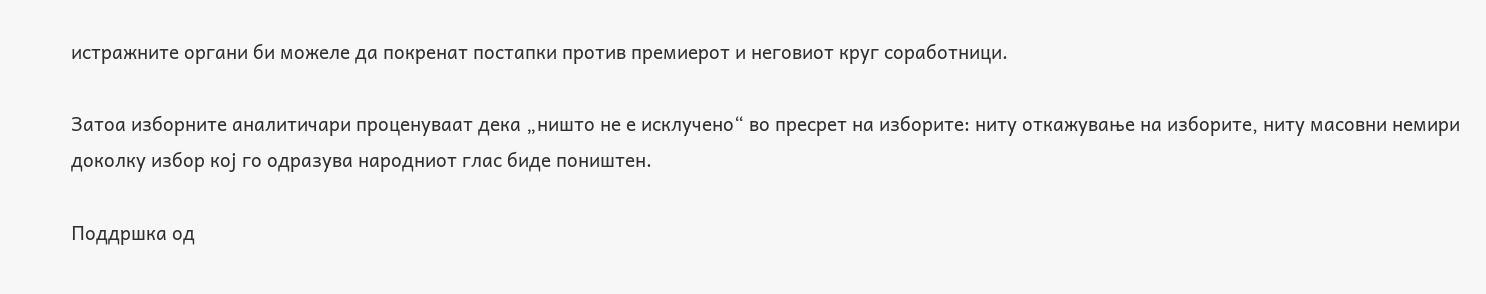истражните органи би можеле да покренат постапки против премиерот и неговиот круг соработници.

Затоа изборните аналитичари проценуваат дека „ништо не е исклучено“ во пресрет на изборите: ниту откажување на изборите, ниту масовни немири доколку избор кој го одразува народниот глас биде поништен.

Поддршка од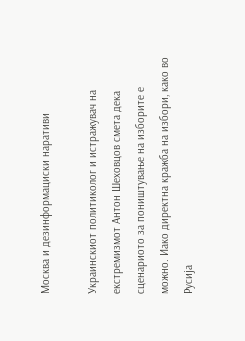Москва и дезинформациски наративи

Украинскиот политиколог и истражувач на екстремизмот Антон Шеховцов смета дека сценариото за поништување на изборите е можно. Иако директна кражба на избори, како во  Русија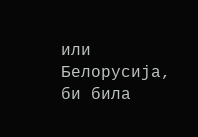или Белорусија, би била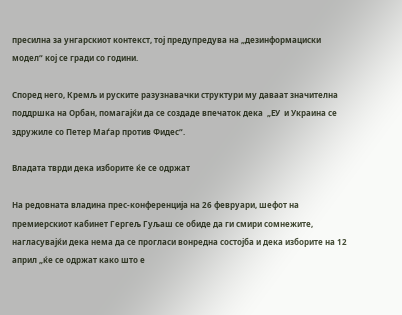пресилна за унгарскиот контекст, тој предупредува на „дезинформациски модел“ кој се гради со години.

Според него, Кремљ и руските разузнавачки структури му даваат значителна поддршка на Орбан, помагајќи да се создаде впечаток дека  „ЕУ  и Украина се здружиле со Петер Маѓар против Фидес“.

Владата тврди дека изборите ќе се одржат

На редовната владина прес-конференција на 26 февруари, шефот на премиерскиот кабинет Гергељ Гуљаш се обиде да ги смири сомнежите, нагласувајќи дека нема да се прогласи вонредна состојба и дека изборите на 12 април „ќе се одржат како што е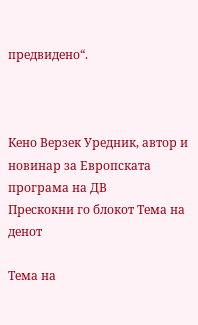предвидено“.



Кено Верзек Уредник, автор и новинар за Европската програма на ДВ
Прескокни го блокот Тема на денот

Тема на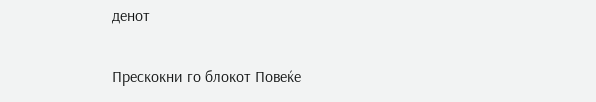денот

Прескокни го блокот Повеќе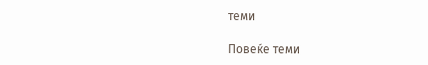теми

Повеќе теми